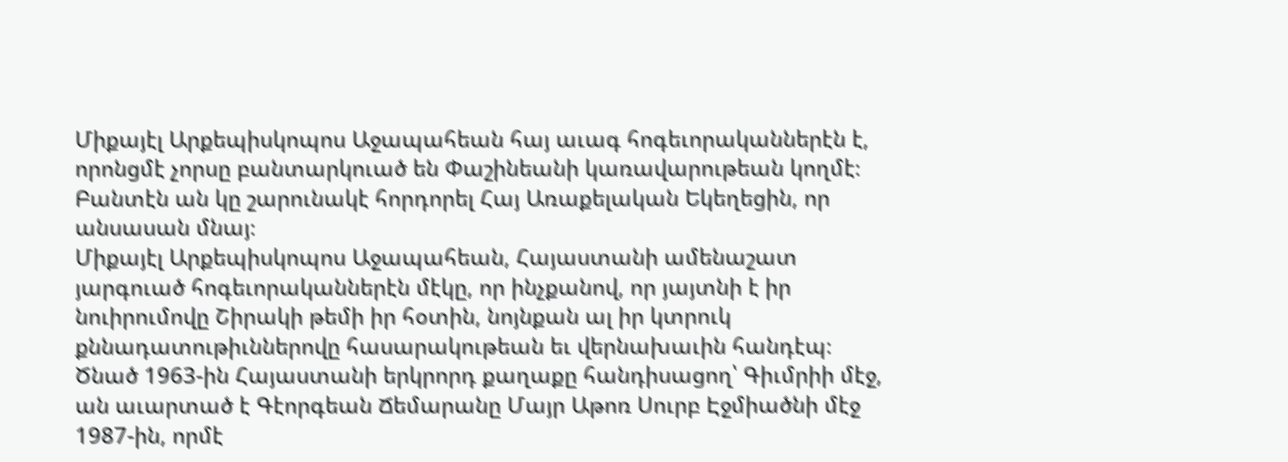Միքայէլ Արքեպիսկոպոս Աջապահեան հայ աւագ հոգեւորականներէն է, որոնցմէ չորսը բանտարկուած են Փաշինեանի կառավարութեան կողմէ։ Բանտէն ան կը շարունակէ հորդորել Հայ Առաքելական Եկեղեցին, որ անսասան մնայ։
Միքայէլ Արքեպիսկոպոս Աջապահեան, Հայաստանի ամենաշատ յարգուած հոգեւորականներէն մէկը, որ ինչքանով, որ յայտնի է իր նուիրումովը Շիրակի թեմի իր հօտին, նոյնքան ալ իր կտրուկ քննադատութիւններովը հասարակութեան եւ վերնախաւին հանդէպ։
Ծնած 1963-ին Հայաստանի երկրորդ քաղաքը հանդիսացող՝ Գիւմրիի մէջ, ան աւարտած է Գէորգեան Ճեմարանը Մայր Աթոռ Սուրբ Էջմիածնի մէջ 1987-ին, որմէ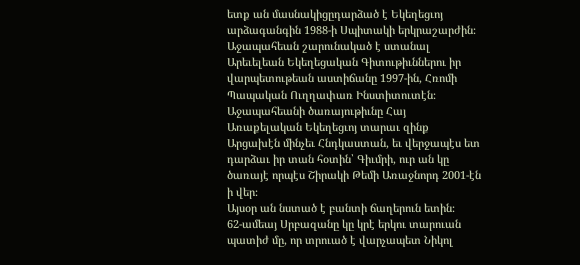ետք ան մասնակիցըդարձած է Եկեղեցւոյ արձագանգին 1988-ի Սպիտակի երկրաշարժին։ Աջապահեան շարունակած է ստանալ Արեւելեան Եկեղեցական Գիտութիւններու իր վարպետութեան աստիճանը 1997-ին, Հռոմի Պապական Ուղղափառ Ինստիտուտէն։
Աջապահեանի ծառայութիւնը Հայ Առաքելական Եկեղեցւոյ տարաւ զինք Արցախէն մինչեւ Հնդկաստան, եւ վերջապէս ետ դարձաւ իր տան հօտին՝ Գիւմրի, ուր ան կը ծառայէ որպէս Շիրակի Թեմի Առաջնորդ 2001-էն ի վեր։
Այսօր ան նստած է բանտի ճաղերուն ետին։
62-ամեայ Սրբազանը կը կրէ երկու տարուան պատիժ մը, որ տրուած է վարչապետ Նիկոլ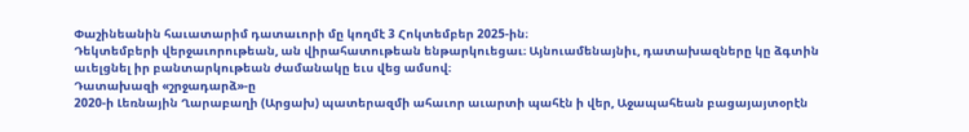Փաշինեանին հաւատարիմ դատաւորի մը կողմէ 3 Հոկտեմբեր 2025-ին։
Դեկտեմբերի վերջաւորութեան, ան վիրահատութեան ենթարկուեցաւ։ Այնուամենայնիւ, դատախազները կը ձգտին աւելցնել իր բանտարկութեան ժամանակը եւս վեց ամսով։
Դատախազի «շրջադարձ»-ը
2020-ի Լեռնային Ղարաբաղի (Արցախ) պատերազմի ահաւոր աւարտի պահէն ի վեր, Աջապահեան բացայայտօրէն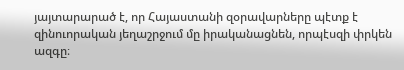յայտարարած է, որ Հայաստանի զօրավարները պէտք է զինուորական յեղաշրջում մը իրականացնեն, որպէսզի փրկեն ազգը։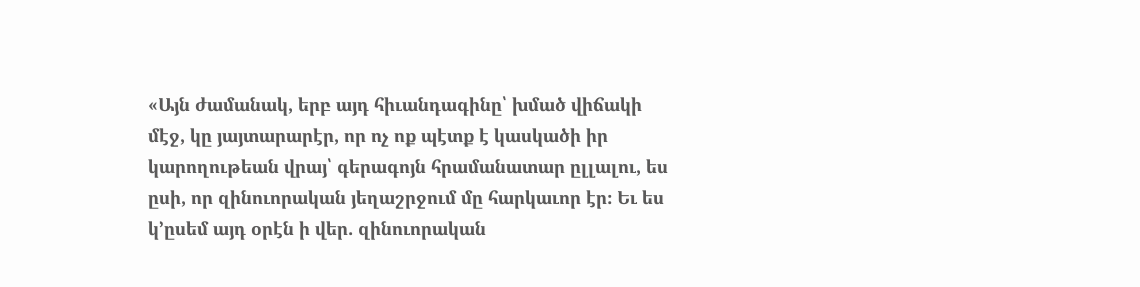«Այն ժամանակ, երբ այդ հիւանդագինը՝ խմած վիճակի մէջ, կը յայտարարէր, որ ոչ ոք պէտք է կասկածի իր կարողութեան վրայ՝ գերագոյն հրամանատար ըլլալու, ես ըսի, որ զինուորական յեղաշրջում մը հարկաւոր էր։ Եւ ես կ’ըսեմ այդ օրէն ի վեր. զինուորական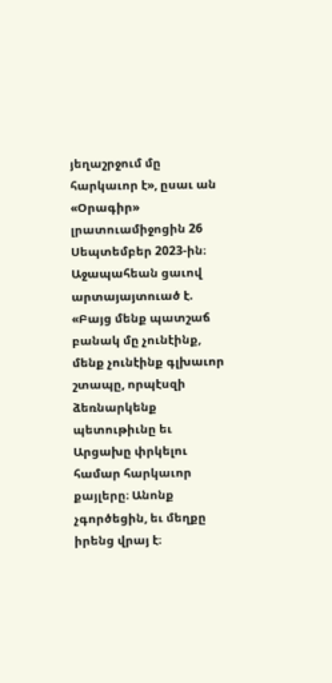յեղաշրջում մը հարկաւոր է», ըսաւ ան «Օրագիր» լրատուամիջոցին 26 Սեպտեմբեր 2023-ին։
Աջապահեան ցաւով արտայայտուած է. «Բայց մենք պատշաճ բանակ մը չունէինք, մենք չունէինք գլխաւոր շտապը, որպէսզի ձեռնարկենք պետութիւնը եւ Արցախը փրկելու համար հարկաւոր քայլերը։ Անոնք չգործեցին, եւ մեղքը իրենց վրայ է։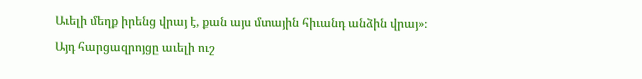Աւելի մեղք իրենց վրայ է, քան այս մտային հիւանդ անձին վրայ»։
Այդ հարցազրոյցը աւելի ուշ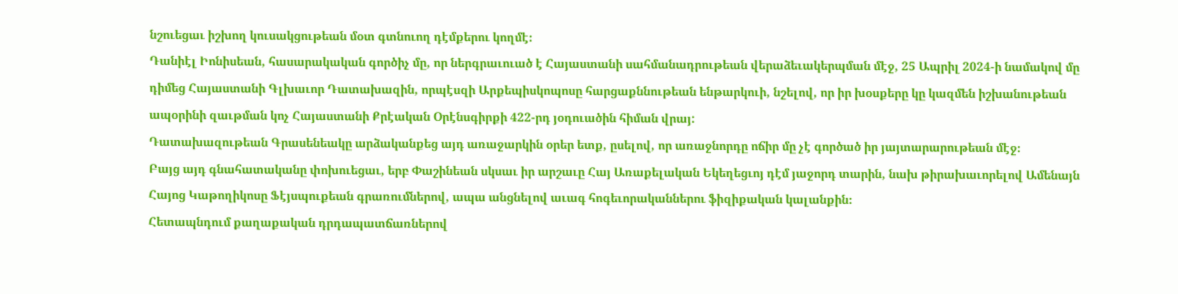նշուեցաւ իշխող կուսակցութեան մօտ գտնուող դէմքերու կողմէ։
Դանիէլ Իոնիսեան, հասարակական գործիչ մը, որ ներգրաւուած է Հայաստանի սահմանադրութեան վերաձեւակերպման մէջ, 25 Ապրիլ 2024-ի նամակով մը դիմեց Հայաստանի Գլխաւոր Դատախազին, որպէսզի Արքեպիսկոպոսը հարցաքննութեան ենթարկուի, նշելով, որ իր խօսքերը կը կազմեն իշխանութեան ապօրինի զաւթման կոչ Հայաստանի Քրէական Օրէնսգիրքի 422-րդ յօդուածին հիման վրայ:
Դատախազութեան Գրասենեակը արձականքեց այդ առաջարկին օրեր ետք, ըսելով, որ առաջնորդը ոճիր մը չէ գործած իր յայտարարութեան մէջ։
Բայց այդ գնահատականը փոխուեցաւ, երբ Փաշինեան սկսաւ իր արշաւը Հայ Առաքելական Եկեղեցւոյ դէմ յաջորդ տարին, նախ թիրախաւորելով Ամենայն Հայոց Կաթողիկոսը Ֆէյսպուքեան գրառումներով, ապա անցնելով աւագ հոգեւորականներու ֆիզիքական կալանքին։
Հետապնդում քաղաքական դրդապատճառներով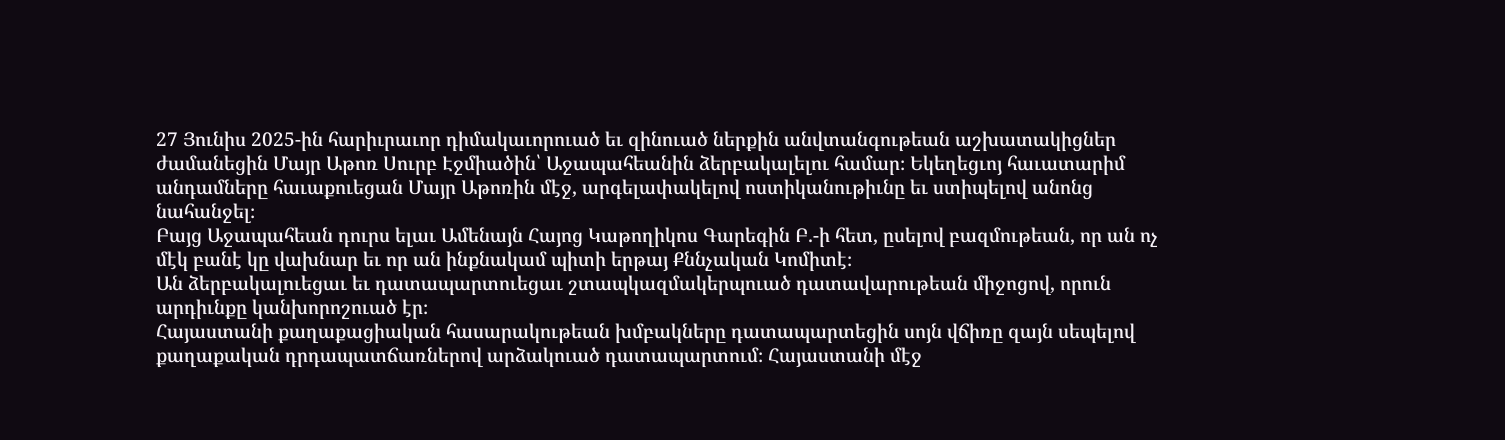27 Յունիս 2025-ին հարիւրաւոր դիմակաւորուած եւ զինուած ներքին անվտանգութեան աշխատակիցներ ժամանեցին Մայր Աթոռ Սուրբ Էջմիածին՝ Աջապահեանին ձերբակալելու համար։ Եկեղեցւոյ հաւատարիմ անդամները հաւաքուեցան Մայր Աթոռին մէջ, արգելափակելով ոստիկանութիւնը եւ ստիպելով անոնց նահանջել։
Բայց Աջապահեան դուրս ելաւ Ամենայն Հայոց Կաթողիկոս Գարեգին Բ.-ի հետ, ըսելով բազմութեան, որ ան ոչ մէկ բանէ կը վախնար եւ որ ան ինքնակամ պիտի երթայ Քննչական Կոմիտէ։
Ան ձերբակալուեցաւ եւ դատապարտուեցաւ շտապկազմակերպուած դատավարութեան միջոցով, որուն արդիւնքը կանխորոշուած էր։
Հայաստանի քաղաքացիական հասարակութեան խմբակները դատապարտեցին սոյն վճիռը զայն սեպելով քաղաքական դրդապատճառներով արձակուած դատապարտում։ Հայաստանի մէջ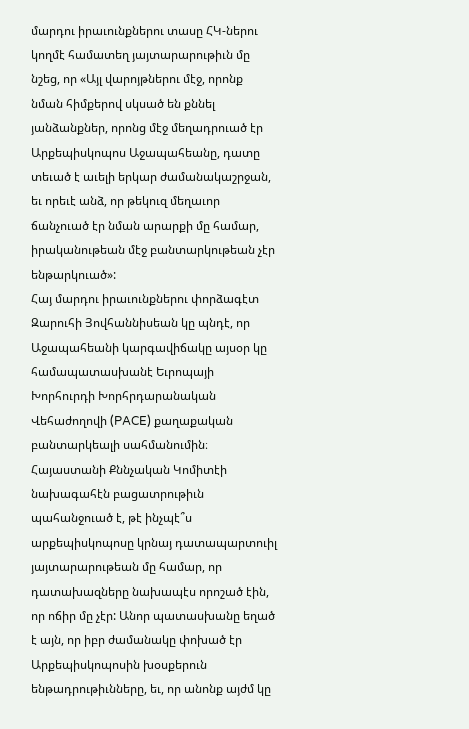մարդու իրաւունքներու տասը ՀԿ-ներու կողմէ համատեղ յայտարարութիւն մը նշեց, որ «Այլ վարոյթներու մէջ, որոնք նման հիմքերով սկսած են քննել յանձանքներ, որոնց մէջ մեղադրուած էր Արքեպիսկոպոս Աջապահեանը, դատը տեւած է աւելի երկար ժամանակաշրջան, եւ որեւէ անձ, որ թեկուզ մեղաւոր ճանչուած էր նման արարքի մը համար, իրականութեան մէջ բանտարկութեան չէր ենթարկուած»:
Հայ մարդու իրաւունքներու փորձագէտ Զարուհի Յովհաննիսեան կը պնդէ, որ Աջապահեանի կարգավիճակը այսօր կը համապատասխանէ Եւրոպայի Խորհուրդի Խորհրդարանական Վեհաժողովի (PACE) քաղաքական բանտարկեալի սահմանումին։
Հայաստանի Քննչական Կոմիտէի նախագահէն բացատրութիւն պահանջուած է, թէ ինչպէ՞ս արքեպիսկոպոսը կրնայ դատապարտուիլ յայտարարութեան մը համար, որ դատախազները նախապէս որոշած էին, որ ոճիր մը չէր: Անոր պատասխանը եղած է այն, որ իբր ժամանակը փոխած էր Արքեպիսկոպոսին խօսքերուն ենթադրութիւնները, եւ, որ անոնք այժմ կը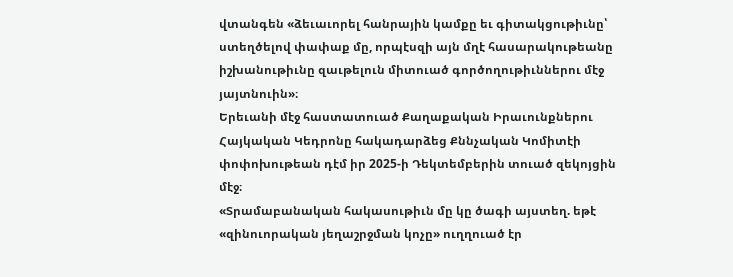վտանգեն «ձեւաւորել հանրային կամքը եւ գիտակցութիւնը՝ ստեղծելով փափաք մը, որպէսզի այն մղէ հասարակութեանը իշխանութիւնը զաւթելուն միտուած գործողութիւններու մէջ յայտնուին»։
Երեւանի մէջ հաստատուած Քաղաքական Իրաւունքներու Հայկական Կեդրոնը հակադարձեց Քննչական Կոմիտէի փոփոխութեան դէմ իր 2025-ի Դեկտեմբերին տուած զեկոյցին մէջ։
«Տրամաբանական հակասութիւն մը կը ծագի այստեղ. եթէ «զինուորական յեղաշրջման կոչը» ուղղուած էր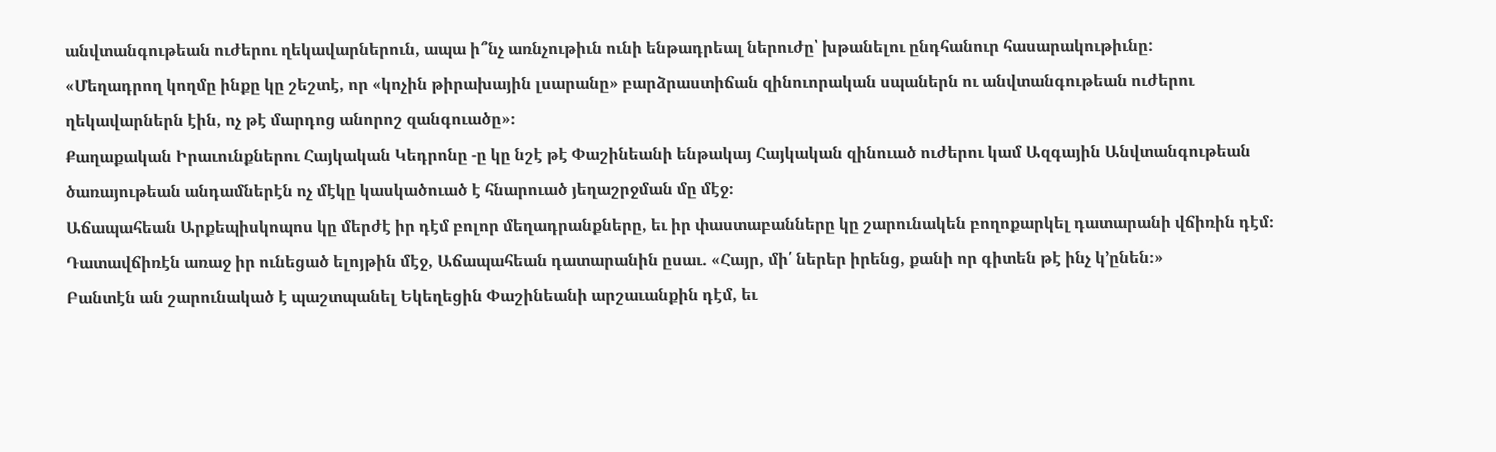անվտանգութեան ուժերու ղեկավարներուն, ապա ի՞նչ առնչութիւն ունի ենթադրեալ ներուժը՝ խթանելու ընդհանուր հասարակութիւնը:
«Մեղադրող կողմը ինքը կը շեշտէ, որ «կոչին թիրախային լսարանը» բարձրաստիճան զինուորական սպաներն ու անվտանգութեան ուժերու ղեկավարներն էին, ոչ թէ մարդոց անորոշ զանգուածը»։
Քաղաքական Իրաւունքներու Հայկական Կեդրոնը -ը կը նշէ թէ Փաշինեանի ենթակայ Հայկական զինուած ուժերու կամ Ազգային Անվտանգութեան ծառայութեան անդամներէն ոչ մէկը կասկածուած է հնարուած յեղաշրջման մը մէջ։
Աճապահեան Արքեպիսկոպոս կը մերժէ իր դէմ բոլոր մեղադրանքները, եւ իր փաստաբանները կը շարունակեն բողոքարկել դատարանի վճիռին դէմ։
Դատավճիռէն առաջ իր ունեցած ելոյթին մէջ, Աճապահեան դատարանին ըսաւ. «Հայր, մի՛ ներեր իրենց, քանի որ գիտեն թէ ինչ կ’ընեն։»
Բանտէն ան շարունակած է պաշտպանել Եկեղեցին Փաշինեանի արշաւանքին դէմ, եւ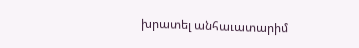խրատել անհաւատարիմ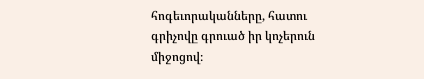հոգեւորականները, հատու գրիչովը գրուած իր կոչերուն միջոցով։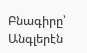Բնագիրը՝ Անգլերէն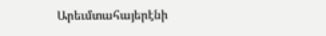Արեւմտահայերէնի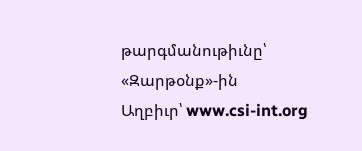թարգմանութիւնը՝ «Զարթօնք»-ին
Աղբիւր՝ www.csi-int.org